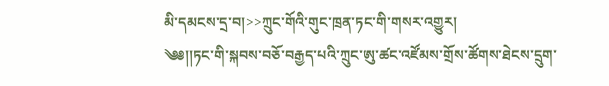མི་དམངས་དྲ་བ།>>ཀྲུང་གོའི་གུང་ཁྲན་ཏང་གི་གསར་འགྱུར།
༄༅།།ཏང་གི་སྐབས་བཅོ་བརྒྱད་པའི་ཀྲུང་ཨུ་ཚང་འཛོམས་གྲོས་ཚོགས་ཐེངས་དྲུག་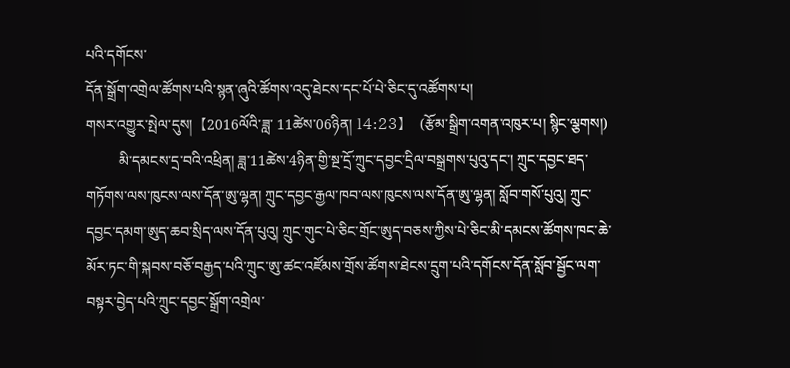པའི་དགོངས་
དོན་སྒྲོག་འགྲེལ་ཚོགས་པའི་སྙན་ཞུའི་ཚོགས་འདུ་ཐེངས་དང་པོ་པེ་ཅིང་དུ་འཚོགས་པ།
གསར་འགྱུར་སྤེལ་དུས།  【2016ལོའི་ཟླ་ 11ཚེས་06ཉིན། 14:23】   (རྩོམ་སྒྲིག་འགན་འཁུར་པ། སྙིང་ལྕགས།)
         མི་དམངས་དྲ་བའི་འཕྲིན། ཟླ་11ཚེས་4ཉིན་གྱི་སྔ་དྲོ་ཀྲུང་དབྱང་དྲིལ་བསྒྲགས་པུའུ་དང་། ཀྲུང་དབྱང་ཐད་གཏོགས་ལས་ཁུངས་ལས་དོན་ཨུ་ལྷན། ཀྲུང་དབྱང་རྒྱལ་ཁབ་ལས་ཁུངས་ལས་དོན་ཨུ་ལྷན། སློབ་གསོ་པུའུ། ཀྲུང་དབྱང་དམག་ཨུད་ཆབ་སྲིད་ལས་དོན་པུའུ། ཀྲུང་གུང་པེ་ཅིང་གྲོང་ཨུད་བཅས་ཀྱིས་པེ་ཅིང་མི་དམངས་ཚོགས་ཁང་ཆེ་མོར་ཏང་གི་སྐབས་བཅོ་བརྒྱད་པའི་ཀྲུང་ཨུ་ཚང་འཛོམས་གྲོས་ཚོགས་ཐེངས་དྲུག་པའི་དགོངས་དོན་སློབ་སྦྱོང་ལག་བསྟར་བྱེད་པའི་ཀྲུང་དབྱང་སྒྲོག་འགྲེལ་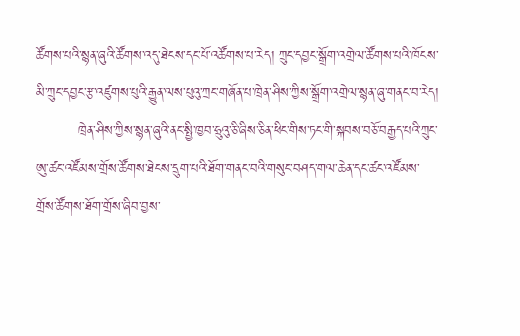ཚོགས་པའི་སྙན་ཞུའི་ཚོགས་འདུ་ཐེངས་དང་པོ་འཚོགས་པ་རེད། ཀྲུང་དབྱང་སྒྲོག་འགྲེལ་ཚོགས་པའི་ཁོངས་མི་ཀྲུང་དབྱང་རྩ་འཛུགས་པུའི་རྒྱུན་ལས་པུའུ་ཀྲང་གཞོན་པ་ཁྲེན་ཤིས་ཀྱིས་སྒྲོག་འགྲེལ་སྙན་ཞུ་གནང་བ་རེད།
         ཁྲེན་ཤིས་ཀྱིས་སྙན་ཞུའི་ནང་སྤྱི་ཁྱབ་ཧྲུའུ་ཅི་ཞིས་ཅིན་ཕིང་གིས་ཏང་གི་སྐབས་བཅོ་བརྒྱད་པའི་ཀྲུང་ཨུ་ཚང་འཛོམས་གྲོས་ཚོགས་ཐེངས་དྲུག་པའི་ཐོག་གནང་བའི་གསུང་བཤད་གལ་ཆེན་དང་ཚང་འཛོམས་གྲོས་ཚོགས་ཐོག་གྲོས་ཞིབ་བྱས་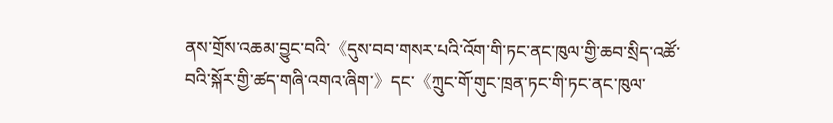ནས་གྲོས་འཆམ་བྱུང་བའི་《དུས་བབ་གསར་པའི་འོག་གི་ཏང་ནང་ཁུལ་གྱི་ཆབ་སྲིད་འཚོ་བའི་སྐོར་གྱི་ཚད་གཞི་འགའ་ཞིག་》དང་《ཀྲུང་གོ་གུང་ཁྲན་ཏང་གི་ཏང་ནང་ཁུལ་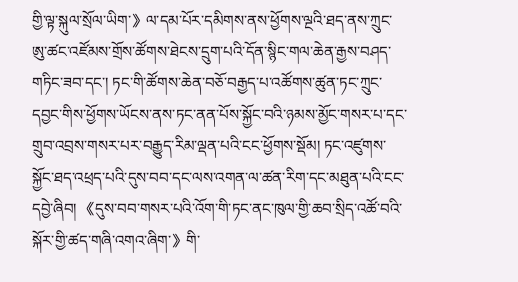གྱི་ལྟ་སྐུལ་སྲོལ་ཡིག་》ལ་དམ་པོར་དམིགས་ནས་ཕྱོགས་ལྔའི་ཐད་ནས་ཀྲུང་ཨུ་ཚང་འཛོམས་གྲོས་ཚོགས་ཐེངས་དྲུག་པའི་དོན་སྙིང་གལ་ཆེན་རྒྱས་བཤད་གཏིང་ཟབ་དང་། ཏང་གི་ཚོགས་ཆེན་བཅོ་བརྒྱད་པ་འཚོགས་ཚུན་ཏང་ཀྲུང་དབྱང་གིས་ཕྱོགས་ཡོངས་ནས་ཏང་ནན་པོས་སྐྱོང་བའི་ཉམས་མྱོང་གསར་པ་དང་གྲུབ་འབྲས་གསར་པར་བརྒྱུད་རིམ་ལྡན་པའི་ངང་ཕྱོགས་སྡོམ། ཏང་འཛུགས་སྐྱོང་ཐད་འཕྲད་པའི་དུས་བབ་དང་ལས་འགན་ལ་ཚན་རིག་དང་མཐུན་པའི་ངང་དབྱེ་ཞིབ། 《དུས་བབ་གསར་པའི་འོག་གི་ཏང་ནང་ཁུལ་གྱི་ཆབ་སྲིད་འཚོ་བའི་སྐོར་གྱི་ཚད་གཞི་འགའ་ཞིག་》གི་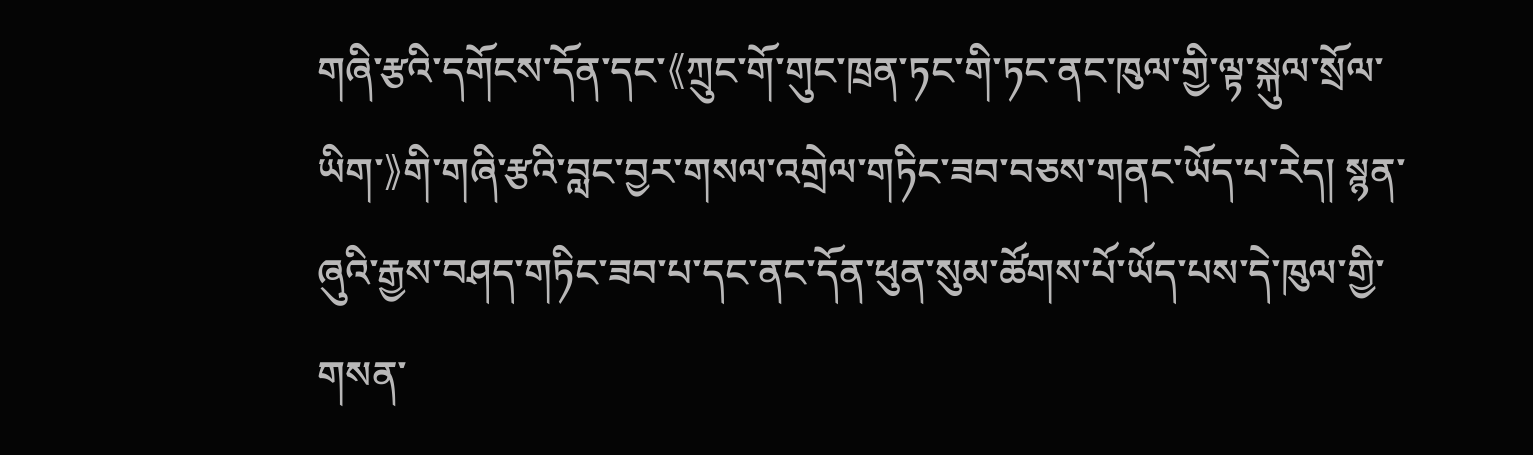གཞི་རྩའི་དགོངས་དོན་དང་《ཀྲུང་གོ་གུང་ཁྲན་ཏང་གི་ཏང་ནང་ཁུལ་གྱི་ལྟ་སྐུལ་སྲོལ་ཡིག་》གི་གཞི་རྩའི་བླང་བྱར་གསལ་འགྲེལ་གཏིང་ཟབ་བཅས་གནང་ཡོད་པ་རེད། སྙན་ཞུའི་རྒྱས་བཤད་གཏིང་ཟབ་པ་དང་ནང་དོན་ཕུན་སུམ་ཚོགས་པོ་ཡོད་པས་དེ་ཁུལ་གྱི་གསན་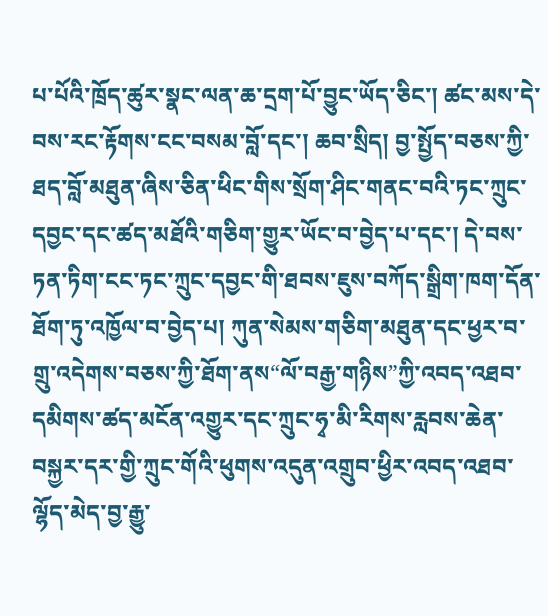པ་པོའི་ཁྲོད་ཚུར་སྣང་ལན་ཆ་དྲག་པོ་བྱུང་ཡོད་ཅིང་། ཚང་མས་དེ་བས་རང་རྟོགས་ངང་བསམ་བློ་དང་། ཆབ་སྲིད། བྱ་སྤྱོད་བཅས་ཀྱི་ཐད་བློ་མཐུན་ཞིས་ཅིན་ཕིང་གིས་སྲོག་ཤིང་གནང་བའི་ཏང་ཀྲུང་དབྱང་དང་ཚད་མཐོའི་གཅིག་གྱུར་ཡོང་བ་བྱེད་པ་དང་། དེ་བས་ཏན་ཏིག་ངང་ཏང་ཀྲུང་དབྱང་གི་ཐབས་ཇུས་བཀོད་སྒྲིག་ཁག་དོན་ཐོག་ཏུ་འཁྱོལ་བ་བྱེད་པ། ཀུན་སེམས་གཅིག་མཐུན་དང་ཕྱར་བ་གྲུ་འདེགས་བཅས་ཀྱི་ཐོག་ནས“ལོ་བརྒྱ་གཉིས”ཀྱི་འབད་འཐབ་དམིགས་ཚད་མངོན་འགྱུར་དང་ཀྲུང་ཧྭ་མི་རིགས་རླབས་ཆེན་བསྐྱར་དར་གྱི་ཀྲུང་གོའི་ཕུགས་འདུན་འགྲུབ་ཕྱིར་འབད་འཐབ་ལྷོད་མེད་བྱ་རྒྱུ་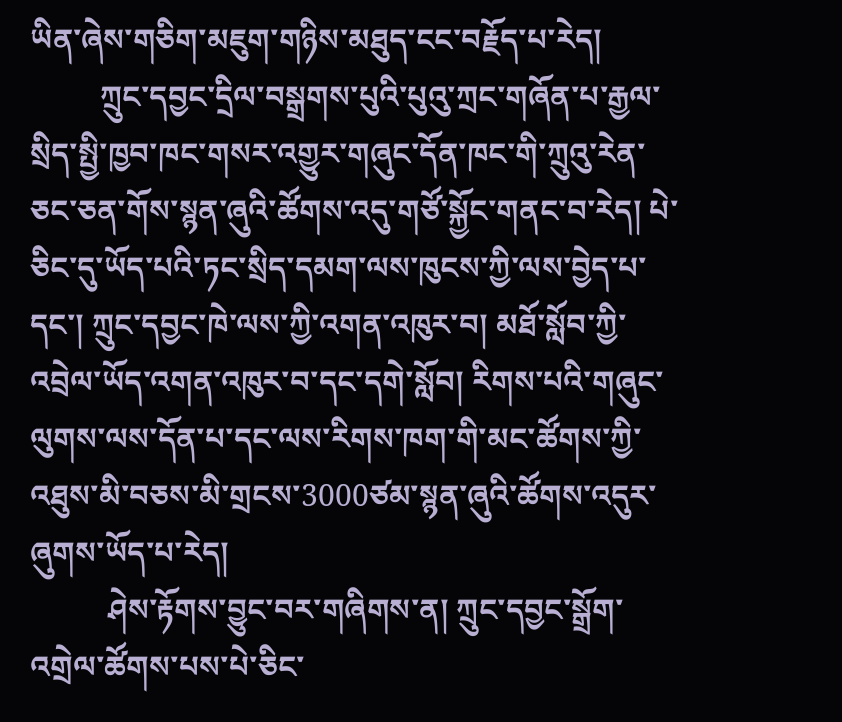ཡིན་ཞེས་གཅིག་མཇུག་གཉིས་མཐུད་ངང་བརྗོད་པ་རེད།
         ཀྲུང་དབྱང་དྲིལ་བསྒྲགས་པུའི་པུའུ་ཀྲང་གཞོན་པ་རྒྱལ་སྲིད་སྤྱི་ཁྱབ་ཁང་གསར་འགྱུར་གཞུང་དོན་ཁང་གི་ཀྲུའུ་རེན་ཅང་ཅན་གོས་སྙན་ཞུའི་ཚོགས་འདུ་གཙོ་སྐྱོང་གནང་བ་རེད། པེ་ཅིང་དུ་ཡོད་པའི་ཏང་སྲིད་དམག་ལས་ཁུངས་ཀྱི་ལས་བྱེད་པ་དང་། ཀྲུང་དབྱང་ཁེ་ལས་ཀྱི་འགན་འཁུར་བ། མཐོ་སློབ་ཀྱི་འབྲེལ་ཡོད་འགན་འཁུར་བ་དང་དགེ་སློབ། རིགས་པའི་གཞུང་ལུགས་ལས་དོན་པ་དང་ལས་རིགས་ཁག་གི་མང་ཚོགས་ཀྱི་འཐུས་མི་བཅས་མི་གྲངས་3000ཙམ་སྙན་ཞུའི་ཚོགས་འདུར་ཞུགས་ཡོད་པ་རེད།
          ཤེས་རྟོགས་བྱུང་བར་གཞིགས་ན། ཀྲུང་དབྱང་སྒྲོག་འགྲེལ་ཚོགས་པས་པེ་ཅིང་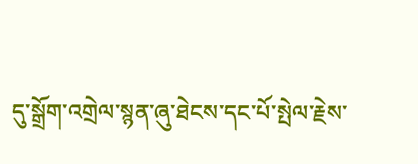དུ་སྒྲོག་འགྲེལ་སྙན་ཞུ་ཐེངས་དང་པོ་སྤེལ་རྗེས་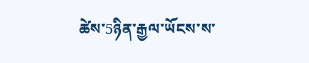ཚེས་5ཉིན་རྒྱལ་ཡོངས་ས་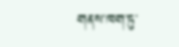གནས་ཁག་ཏུ་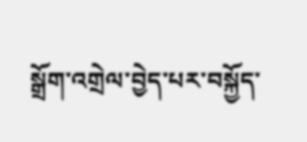སྒྲོག་འགྲེལ་བྱེད་པར་བསྐྱོད་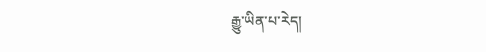རྒྱུ་ཡིན་པ་རེད།